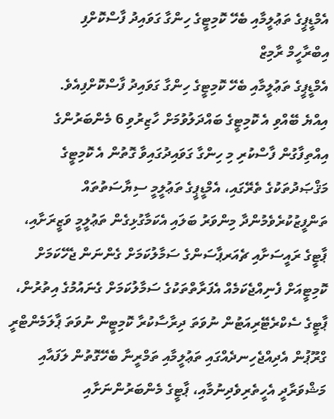އެމްޑީޕީގެ ތަޢުލީމާއި ބެހޭ ކޮމިޓީގެ ހިންގާ ގަވައިދު ފާސްކޮށްފި
އިބްރާހީމް ރާމިޒް
އެމްޑީޕީގެ ތަޢުލީމާއި ބެހޭ ކޮމިޓީގެ ހިންގާ ގަވައިދު ފާސްކޮށްފިއެވެ.
އިއްޔެ ބޭއްވި އެ ކޮމިޓީގެ ބައްދަލުވުމަށް ހާޒިރުވި 6 މެންބަރުންގެ އިއްތިފާގުން ފާސްކުރި މި ހިންގާ ގަވައިދުގައިވާ ގޮތުން އެ ކޮމިޓީގެ މަޤްޞަދުތަކުގެ ތެރޭގައި، އެމްޑީޕީގެ ތަޢުލީމީ ސިޔާސަތުތައް ތަންފީޒުކުރެވެމުންދާ މިންވަރު ބަލައި އެކަމާގުޅިގެން ތަޢުލީމީ ވަޒީރަށާއި، ޕާޓީގެ ރައީސަށާއި ޗެއަރޕާސަންގެ ސަމާލުކަމަށް ގެންނަން ޖެހޭކަމަށް ކޮމިޓީއަށް ފެނިއްޖެކަމެއް އެފަރާތްތަކުގެ ސަމާލުކަމަށް ގެނައުމުގެ އިތުރުން، ޕާޓީގެ ސެކްރެޓޭރިއަޓުން ނުވަތަ ދިރާސާކުރާ ކޮމިޓީން ނުވަތަ ޕާލަމެންޓްރީ ގްރޫޕުން އެދިއްޖެހިނދެއްގައި ތަޢުލީމާއި ތަމްރީނާ ބެހޭގޮތުން ލަފައާއި މަޝްވަރާދީ އެހީތެރިވެދިނުމާއި، ޕާޓީގެ މެންބަރުންނަށާއި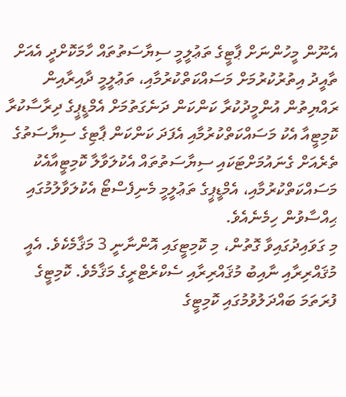އެނޫން މީހުންނަށް ޕާޓީގެ ތަޢުލީމީ ސިޔާސަތުތައް ހާމަކޮށްދީ އެއަށް ތާއީދު އިތުރުކުރުމަށް މަސައްކަތްކުރުމާއި، ތަޢުލީމީ ދާއިރާއިން ރައްޔިތުން އުންމީދުކުރާ ކަންކަން ދަނެގަތުމަށް އެމްޑީޕީގެ ދިރާސާކުރާ ކޮމިޓީއާ އެކު މަސައްކަތްކުރުމާއި އެފަދަ ކަންކަން ޕާޓިގެ ސިޔާސަތުގެ ތެރެއަށް ގެނައުމަށްޓަކައި ސިޔާސަތުތައް އެކުލަވާލާ ކޮމިޓީއާއެކު މަސައްކަތްކުރުމާއި، އެމްޑީޕީގެ ތަޢުލީމީ މެނިފެސްޓޯ އެކުލަވާލުމުގައި ޙިއްސާވުން ހިމެނެއެވެ.
މި ގަވައިދުގައިވާ ގޮތުން، މި ކޮމިޓީގައި އޮންނާނީ 3 މަޤާމެކެވެ. އެއީ މުޤައްރިރާއި ނާއިބު މުޤައްރިރާއި ސެކްރެޓްރީގެ މަޤާމެވެ. ކޮމިޓީގެ ފުރަތަމަ ބައްދަލުވުމުގައި ކޮމިޓީގެ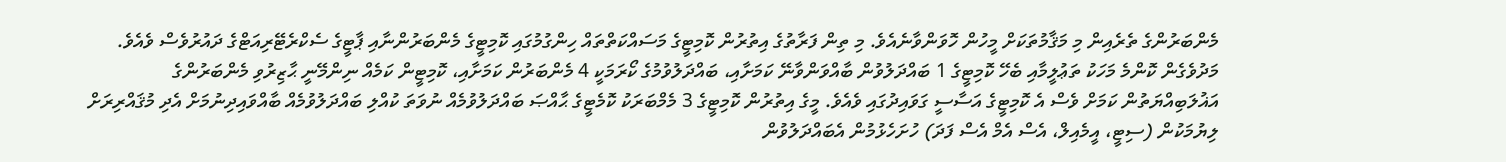މެންބަރުންގެ ތެރެއިން މި މަޤާމުތަކަށް މީހުން ހޮވަންވާނެއެވެ. މި ތިން ފަރާތުގެ އިތުރުން ކޮމިޓީގެ މަސައްކަތްތައް ހިންގުމުގައި ކޮމިޓީގެ މެންބަރުންނާއި ޕާޓީގެ ސެކްރެޓޭރިއަޓްގެ ދައުރުވެސް ވެއެވެ.
މަދުވެގެން ކޮންމެ މަހަކު ތަޢުލީމާއި ބެހޭ ކޮމިޓީގެ 1 ބައްދަލުވުން ބާއްވަންވާނޭ ކަމަށާއި، ބައްދަލުވުމުގެ ކޯރަމަކީ 4 މެންބަރުން ކަމަށާއި، ކޮމިޓީން ކަމެއް ނިންމޭނީ ޙާޒިރުވި މެންބަރުންގެ އަޣުލަބިއްޔަތުން ކަމަށް ވެސް އެ ކޮމިޓީގެ އަސާސީ ގަވައިދުގައި ވެއެވެ. މީގެ އިތުރުން ކޮމިޓީގެ 3 މެމްބަރަކު ކޮމެޓީގެ ޙާއްޞަ ބައްދަލުވުމެއް ނުވަތަ ކުއްލި ބައްދަލުވުމެއް ބާއްވައިދިނުމަށް އެދި މުޤައްރިރަށް ލިޔުމަކުން (ސިޓީ، އީމެއިލް، އެސް އެމް އެސް ފަދަ) ހުށަހެޅުމުން އެބައްދަލުވުން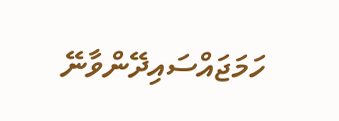ހަމަޖައްސައިދޭންވާނޭ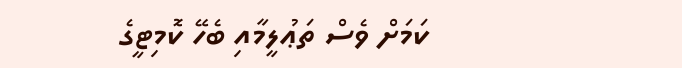ކަމަށް ވެސް ތަޢުލީމާއި ބެހޭ ކޮމިޓީގެ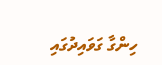ހިންގާ ގަވައިދުގައި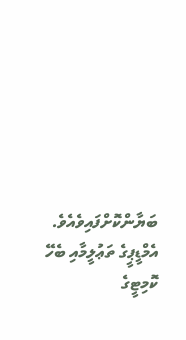ބަޔާންކޮށްފައިވެއެވެ.
އެމްޑީޕީގެ ތަޢުލީމާއި ބެހޭ ކޮމިޓީގެ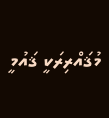މުޤައްރިރަކީ ޤައުމީ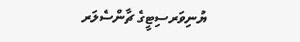ޔުނިވަރސިޓީގެ ޗާންސެލަރ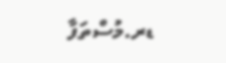ޑރ.މުސްތަފާ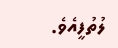ލުތުފީއެވެ.